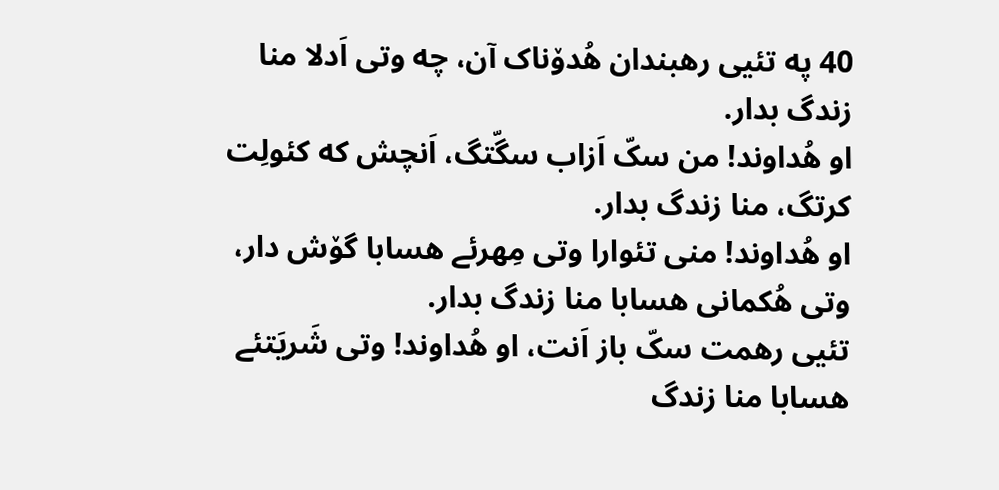40 په تئیی رهبندان هُدۆناک آن، چه وتی اَدلا منا زندگ بدار.
او هُداوند! من سکّ اَزاب سگّتگ، اَنچش که کئولِت کرتگ، منا زندگ بدار.
او هُداوند! منی تئوارا وتی مِهرئے هسابا گۆش دار، وتی هُکمانی هسابا منا زندگ بدار.
تئیی رهمت سکّ باز اَنت، او هُداوند! وتی شَریَتئے هسابا منا زندگ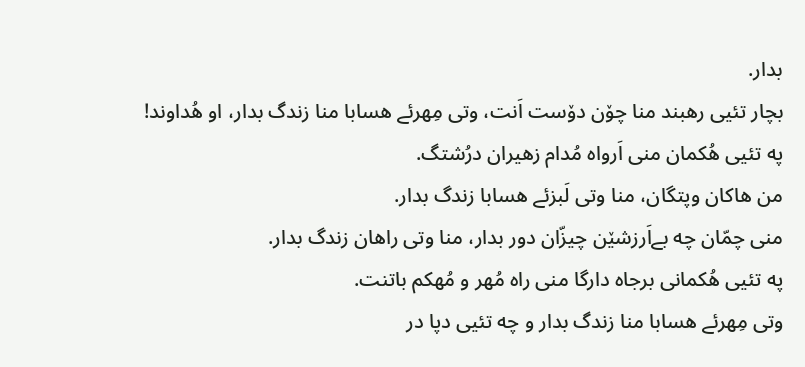بدار.
بچار تئیی رهبند منا چۆن دۆست اَنت، وتی مِهرئے هسابا منا زندگ بدار، او هُداوند!
په تئیی هُکمان منی اَرواه مُدام زهیران درُشتگ.
من هاکان وپتگان، منا وتی لَبزئے هسابا زندگ بدار.
منی چمّان چه بےاَرزشێن چیزّان دور بدار، منا وتی راهان زندگ بدار.
په تئیی هُکمانی برجاه دارگا منی راه مُهر و مُهکم باتنت.
وتی مِهرئے هسابا منا زندگ بدار و چه تئیی دپا در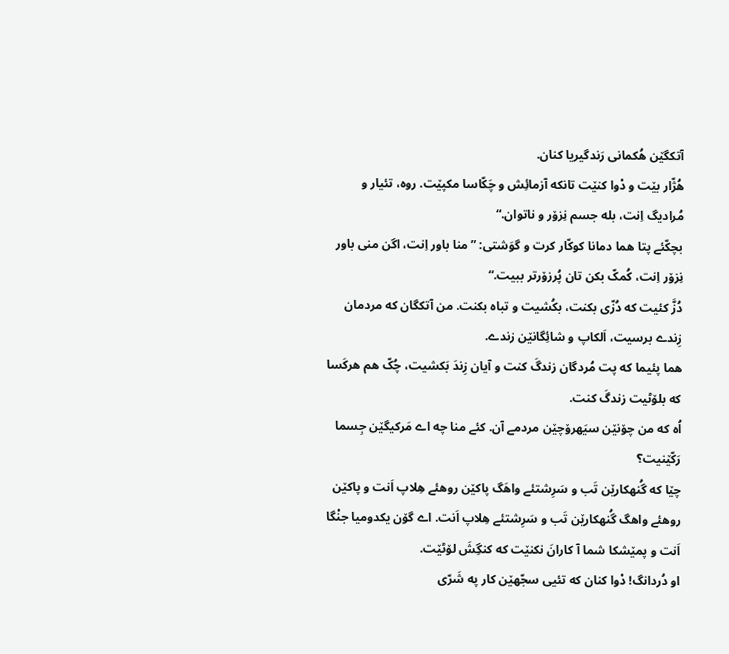آتکگێن هُکمانی رَندگیریا کنان.
هُژّار بێت و دْوا کنێت تانکه آزمائِش و چَکّاسا مکپێت. روه، تئیار و مُرادیگ اِنت، بله جسم نِزۆر و ناتوان.“
بچکّئے پتا هما دمانا کوکّار کرت و گوَشتی: ”منا باور اِنت، اگن منی باور نِزۆر اِنت، کُمکّ بکن تان پُرزۆرتر ببیت.“
دُزَّ کئیت که دُزّی بکنت، بکُشیت و تباه بکنت. من آتکگان که مردمان زِندے برسیت، اَلکاپ و شائِگانێن زندے.
هما پئیما که پت مُردگان زندگَ کنت و آیان زِندَ بَکشیت، چُکّ هم هرکَسا که بلۆٹیت زندگَ کنت.
اُه که من چۆنێن سیَهرۆچێن مردمے آن. کئے منا چه اے مَرکیگێن جِسما رَکّێنیت؟
چێا که گُنهکارێن تَب و سَرِشتئے واهَگ پاکێن روهئے هِلاپ اَنت و پاکێن روهئے واهگ گُنهکارێن تَب و سَرِشتئے هِلاپ اَنت. اے گۆن یکدومیا جنْگا اَنت و پمێشکا شما آ کارانَ نکنێت که کنگِشَ لۆٹێت.
او دُردانگ! دْوا کنان که تئیی سجّهێن کار په شَرّی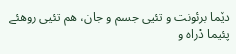دێما برئونت و تئیی جسم و جان، هم تئیی روهئے پئیما دْراه و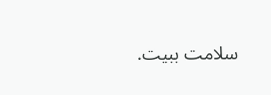سلامت ببیت.